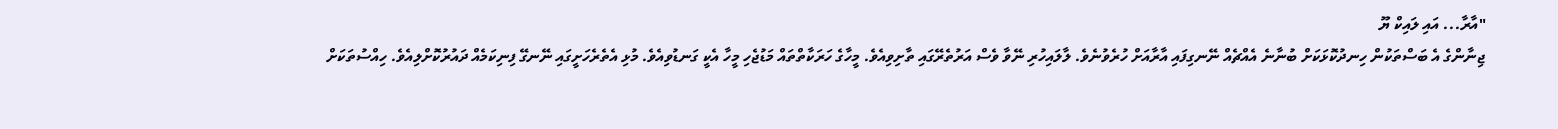"އާރާ... އައި ލައިކް ޔޫ
ޖިނާންގެ އެ ބަސްތަކުން ހިނދުކޮޅަކަށް ބުނާނެ އެއްޗެއް ނޭނގިފައި އާރާއަށް ހުރެވުނެވެ. ލާލައިހުރި ނޭވާ ވެސް އަރުތެރޭގައި ތާށިވިއެވެ. މީހާގެ ހަރަކާތްތައް މަޑުޖެހި މީހާ އެކީ ގަނޑުވިއެވެ. މުޅި އެތެރެހަށީގައި ނޭނގޭ ފިނިކަމެއް ދައުރުކޮށްލިއެވެ. ހިއްސުތަކަށް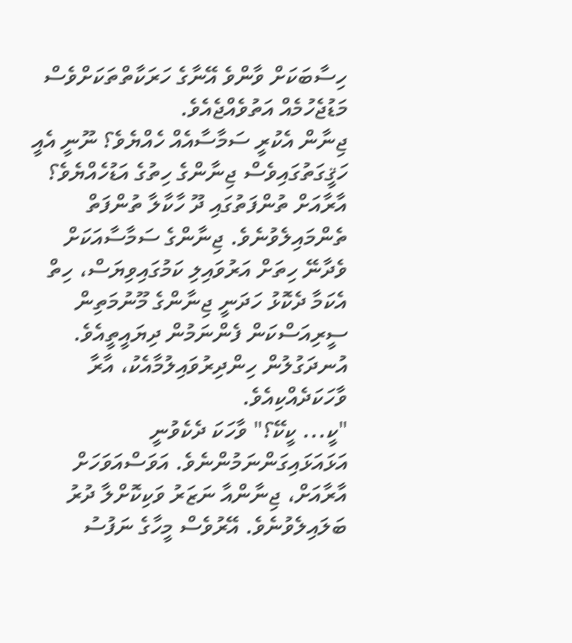ހިސާބަކަށް ވާންވެ އޭނާގެ ހަރަކާތްތަކަށްވެސް މަޑުޖެހުމެއް އަތުވެއްޖެއެވެ.
ޖިނާން އެކުރީ ސަމާސާއެއް ހެއްޔެވެ؟ ނޫނީ އެއީ ހަޤީގަތުގައިވެސް ޖިނާންގެ ހިތުގެ އަޑުހެއްޔެވެ؟ އާރާއަށް ތުންފަތުގައި ދޫ ހާކާލާ ތުންފަތް ތެންމައިލެވުނެވެ. ޖިނާންގެ ސަމާސާއަކަށް ވެދާނޭ ހިތަށް އަރުވައިލި ކަމުގައިވިޔަސް، ހިތް އެކަމާ ދެކޮޅު ހަދަނީ ޖިނާންގެ މޫނުމަތިން ސީރިއަސްކަން ފެންނަމުން ދިޔައީތީއެވެ. އުނދަގުލުން ހިންދިރުވައިލުމާއެކު، އާރާ ވާހަކަދެއްކިއެވެ.
"ކީ... ކީކޭ؟" ވާހަކަ ދެކެވުނީ އަޅައަޅައިގަންނަމުންނެވެ. އަވަސްއަވަހަށް އާރާއަށް، ޖިނާންއާ ނަޒަރު ވަކިކޮށްލާ ދުރު ބަލައިލެވުނެވެ. އޭރުވެސް މީހާގެ ނަފުސު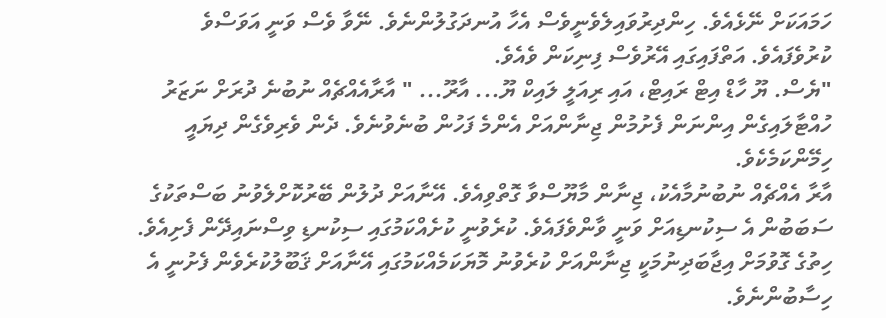ހަމައަކަށް ނޭޅެއެވެ. ހިންދިރުވައިލެވެނީވެސް އެހާ އުނދަގުލުންނެވެ. ނޭވާ ވެސް ވަނީ އަވަސްވެ ކުރުވެފައެވެ. އަތްފައިގައި އޭރުވެސް ފިނިކަން ވެއެވެ.
"ޔެސް. ޔޫ ހާޑް އިޓް ރައިޓް، އައި ރިއަލީ ލައިކް ޔޫ... އާރޫ... " އާރާއެއްޗެއް ނުބުނެ ދުރަށް ނަޒަރު ހުއްޓާލައިގެން އިންނަން ފެށުމުން ޖިނާންއަށް އެންމެ ފަހުން ބުނެވުނެވެ. ދެން ވެރިވެގެން ދިޔައީ ހިމޭންކަމެކެވެ.
އާރާ އެއްޗެއް ނުބުނުމާއެކު، ޖިނާން މާޔޫސްވާ ގޮތްވިއެވެ. އޭނާއަށް ދުލުން ބޭރުކޮށްލެވުނު ބަސްތަކުގެ ސަބަބުން އެ ސިކުނޑިއަށް ވަނީ ވާންވެފައެވެ. ކުރެވުނީ ކުށެއްކަމުގައި ސިކުނޑި ވިސްނައިދޭން ފެށިއެވެ. ހިތުގެ ގޮވުމަށް އިޖާބަދިނުމަކީ ޖިނާންއަށް ކުރެވުނު މޮޔަކަމެއްކަމުގައި އޭނާއަށް ޤަބޫލުކުރެވެން ފެށުނީ އެ ހިސާބުންނެވެ.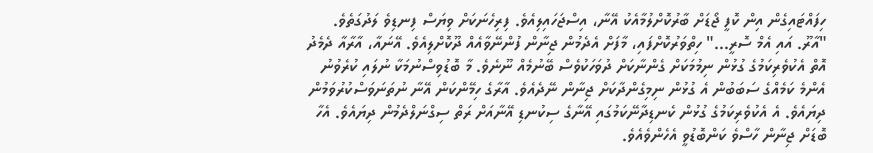ހިފައްޓައިގެން އިން ކޮފީ ޖޯޑަށް ބާރުކޮށްލުމާއެކު އޭނާ، އިސްޖަހައިލިއެވެ. ފިރިހެނަކަށް ވިޔަސް ފިނޑިވެ ލަދުގަތެވެ.
"އާރޫ. އައި އެމް ސޮރީ..." ހިތްވަރުކޮށްފައި، މާފަށް އެދެމުން ޖިނާން ފުންނޭވާއެއް ދޫކޮށްލިއެވެ. އޭނައާ، އާރާއާ ދެމެދު އޮތް އެކުވެރިކަމުގެ ގުޅުން ނިމުމަކަށް ގެންނާކަށް ދުވަހަކުވެސް ބޭނުމެއް ނޫނެވެ. މާ ބޮޑުވިސްނުމަކާ ނުލައި ކުރެވުނު އެންމެ ކަމެއްގެ ސަބަބުން އެ ގުޅުން ނިމިގެންދާކަށް ޖިނާން ނޭދެއެވެ. އާރާގެ ހިމޭންކަން އޭނާ ނުތަނަވަސްކުރުވަމުން ދިޔައެވެ. އެ އެކުވެރިކަމުގެ ގުޅުން ކެނޑިދާނޭކަމުގައި އޭނާގެ ސިކުނޑި އޭނާއަށް ރަތް ސިގްނަލްދެމުން ދިޔައެވެ. އެހާ ބޮޑަށް ޖިނާން ހާސްވެ ކަންބޮޑުވީ އެހެންވެއެވެ.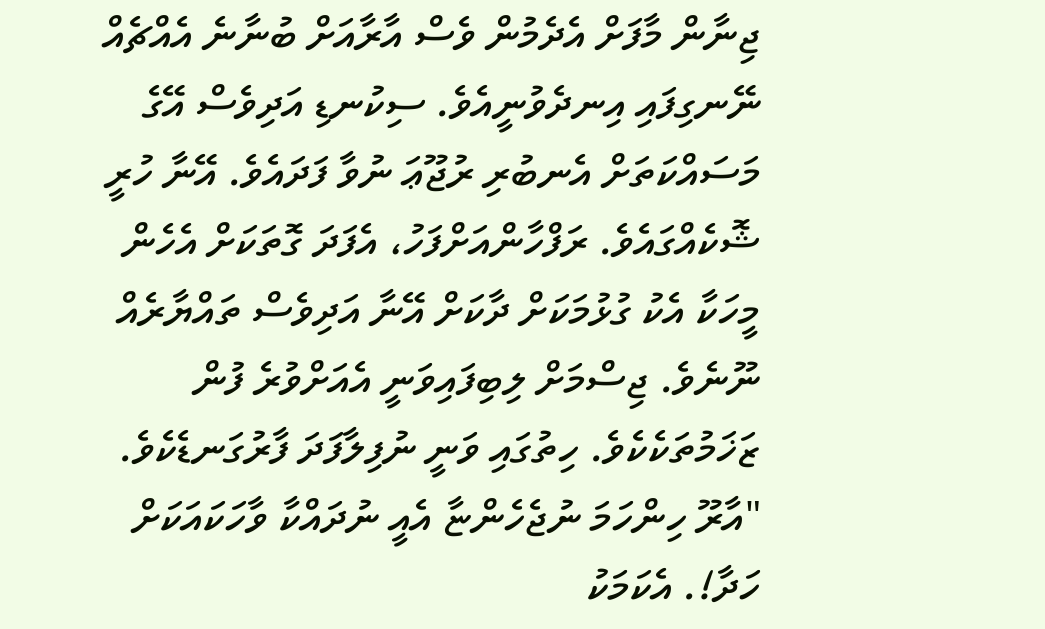ޖިނާން މާފަށް އެދެމުން ވެސް އާރާއަށް ބުނާނެ އެއްޗެއް ނޭނގިފައި އިނދެވުނީއެވެ. ސިކުނޑި އަދިވެސް އޭގެ މަސައްކަތަށް އެނބުރި ރުޖޫޢަ ނުވާ ފަދައެވެ. އޭނާ ހުރީ ޝޮކެއްގައެވެ. ރަފްހާންއަށްފަހު، އެފަދަ ގޮތަކަށް އެހެން މީހަކާ އެކު ގުޅުމަކަށް ދާކަށް އޭނާ އަދިވެސް ތައްޔާރެއް ނޫނެވެ. ޖިސްމަށް ލިބިފައިވަނީ އެއަށްވުރެ ފުން ޒަޚަމުތަކެކެވެ. ހިތުގައި ވަނީ ނުފިލާފަދަ ފާރުގަނޑެކެވެ.
"އާރޫ ހިންހަމަ ނުޖެހެންޏާ އެއީ ނުދައްކާ ވާހަކައަކަށް ހަދާ!. އެކަމަކު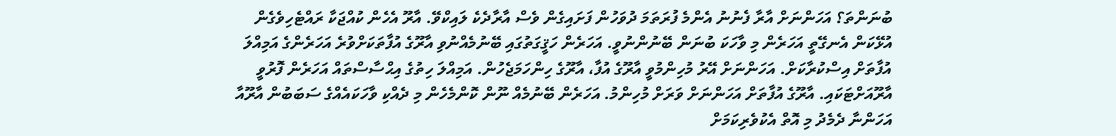ބުނަންތަ؟ އަހަންނަށް އާރާ ފެނުނު އެންމެ ފުރަތަމަ ދުވަހުން ފަށައިގެން ވެސް އާރާދެކެ ލައިކްވޭ. އާރޫ އެހެން ކުއްޖަކާ ރައްޓެހިވެގެން އުޅޭކަން އެނގޭތީ އަހަރެން މި ވާހަކަ ބުނަން ބޭނުންނުވީ. އަހަރެން ހަޤީގަތުގައި ބޭނުމެއްނުވި އާރޫގެ އުފާތަކަށްވުރެ އަހަރެންގެ އަމިއްލަ އުފާތަށް އިސްކުރާކަށް. އަހަންނަށް އޭރު މުހިންމުވީ އާރޫގެ އުފާ، އާރޫގެ ހިންހަމަޖެހުން. އަމިއްލަ ހިތުގެ އިޙްސާސްތައް އަހަރެން ފޮރުވީ އާރޫއަށްޓަކައި. އާރޫގެ އުފާތަށް އަހަންނަށް ވަރަށް މުހިންމު. އަހަރެން ބޭނުމެއް ނޫން ކޮންމެހެން މި ދެއްކި ވާހަކައެއްގެ ސަބަބުން އާރޫއާ އަހަންނާ ދެމެދު މި އޮތް އެކުވެރިކަމަށް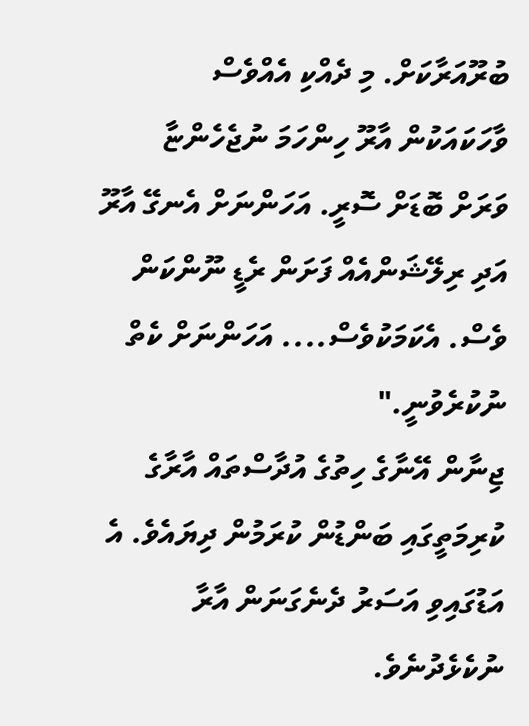ބުރޫއަރާކަށް. މި ދެއްކި އެއްވެސް ވާހަކައަކުން އާރޫ ހިންހަމަ ނުޖެހެންޏާ ވަރަށް ބޮޑަށް ސޮރީ. އަހަންނަށް އެނގޭ އާރޫ އަދި ރިލޭޝަންއެއް ފަށަން ރެޑީ ނޫންކަން ވެސް. އެކަމަކުވެސް.... އަހަންނަށް ކެތް ނުކުރެވުނީ."
ޖިނާން އޭނާގެ ހިތުގެ އުދާސްތައް އާރާގެ ކުރިމަތީގައި ބަންޑުން ކުރަމުން ދިޔައެވެ. އެ އަޑުގައިވި އަސަރު ދެނެގަނަން އާރާ ނުކެޅެދުނެވެ.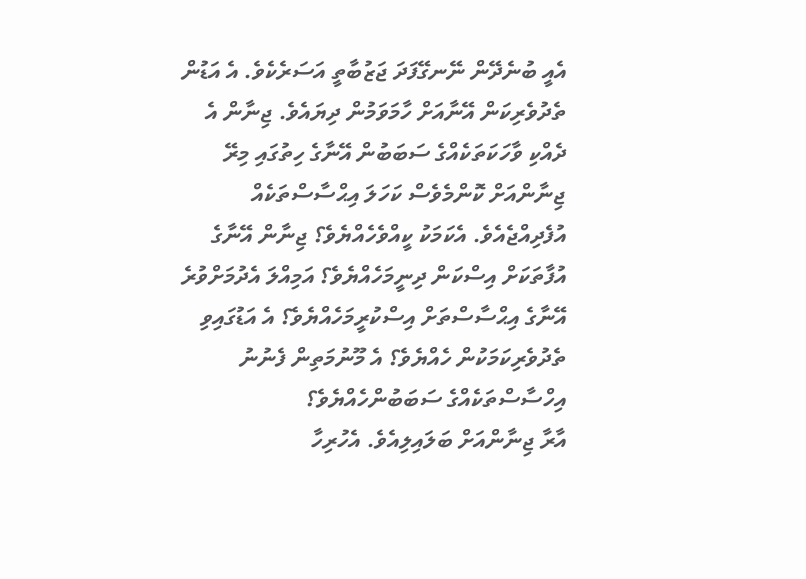އެއީ ބުނެދޭން ނޭނގޭފަދަ ޖަޒުބާތީ އަސަރެކެވެ. އެ އަޑުން ތެދުވެރިކަން އޭނާއަށް ހާމަވަމުން ދިޔައެވެ. ޖިނާން އެ ދެއްކި ވާހަކަތަކެއްގެ ސަބަބުން އޭނާގެ ހިތުގައި މިރޭ ޖިނާންއަށް ކޮންމެވެސް ކަހަލަ އިޙްސާސްތަކެއް އުފެދިއްޖެއެވެ. އެކަމަކު ކީއްވެހެއްޔެވެ؟ ޖިނާން އޭނާގެ އުފާތަކަށް އިސްކަން ދިނީމަހެއްޔެވެ؟ އަމިއްލަ އެދުމަށްވުރެ އޭނާގެ އިޙްސާސްތަށް އިސްކުރީމަހެއްޔެވެ؟ އެ އަޑުގައިވި ތެދުވެރިކަމަކުން ހެއްޔެވެ؟ އެ މޫނުމަތިން ފެނުނު އިހްސާސްތަކެއްގެ ސަބަބުންހެއްޔެވެ؟
އާރާ ޖިނާންއަށް ބަލައިލިއެވެ. އެހުރިހާ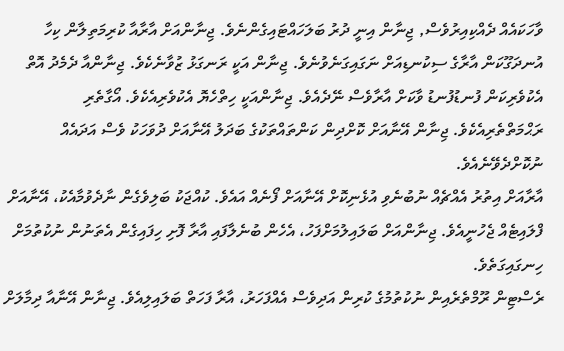ވާހަކައެއް ދެއްކިއިރުވެސް, ޖިނާން އިނީ ދުރު ބަލަހައްޓައިގެންނެވެ. ޖިނާންއަށް އާރާއާ ކުރިމަތިލާން ކިހާ އުނދަގޫކަން އާރާގެ ސިކުނޑިއަށް ނަގައިގަނެވުނެވެ. ޖިނާން އަކީ ރަނގަޅު ޒުވާނެކެވެ. ޖިނާންއާ ދެމެދު އޮތް އެކުވެރިކަން ފުނޑުފުނޑު ވާކަށް އާރާވެސް ނޭދެއެވެ. ޖިނާންއަކީ ހިތްހެޔޮ އެކުވެރިއެކެވެ. އޯގާތެރި ރަޙްމަތްތެރިއެކެވެ. ޖިނާން އޭނާއަށް ކޮށްދިން ކަންތައްތަކުގެ ބަދަލު އޭނާއަށް ދުވަހަކު ވެސް އަދައެއް ނުކޮށްދެވޭނެއެވެ.
އާރާއަށް އިތުރު އެއްޗެއް ނުބުނެވި އުޅެނިކޮށް އޭނާއަށް ފޯނެއް އައެވެ. ކުއްޖަކު ބަލިވެގެން ނާދެވުމާއެކު، އޭނާއަށް ފްލައިޓެއް ޖެހުނީއެވެ. ޖިނާންއަށް ބަލައިލުމަށްފަހު، އެހެން ބުނެލާފައި އާރާ ފޮށި ހިފައިގެން އެތަނުން ނުކުތުމަށް ހިނގައިގަތެވެ.
ރެސްޓިން ރޫމްތެރެއިން ނުކުތުމުގެ ކުރިން އަދިވެސް އެއްފަހަރު، އާރާ ފަހަތް ބަލައިލިއެވެ. ޖިނާން އޭނާއާ ދިމާލަށް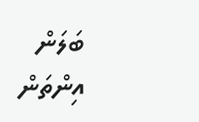ބަލަން އިންތަން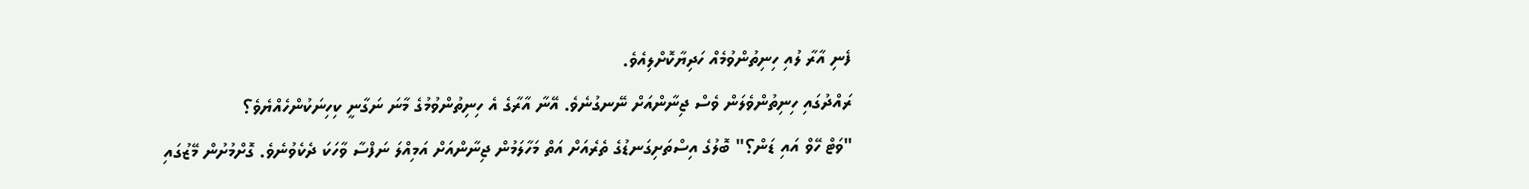ފެނި އާރާ ލުއި ހިނިތުންވުމެއް ހަދިޔާކޮށްލިއެވެ.
ރައްދުގައި ހިނިތުންވެލަން ވެސް ޖިނާންއަށް ނޭނގުނެވެ. އޭނާ އާރާގެ އެ ހިނިތުންވުމުގެ މާނަ ނަގާނީ ކިހިނަކުންހެއްޔެވެ؟
"ވަޓް ހޭވް އައި ޑަން؟" ބޮލުގެ އިސްތަށިގަނޑުގެ ތެރެއަށް އަތް މަހާލަމުން ޖިނާންއަށް އަމިއްލަ ނަފްސާ ވާހަކަ ދެކެވުނެވެ. ގޮށްމުށުން މޭޒުގައި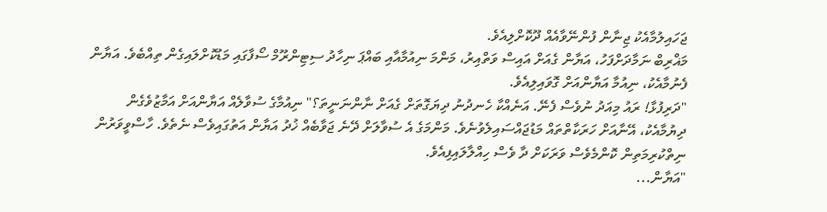ޖަހައިލުމާއެކު ޖިނާން ފުންނޭވާއެއް ދޫކޮށްލިއެވެ.
މަޣްރިބް ނަމާދަށްފަހު، އަޔާން ގެއަށް އައިސް ވަތްއިރު، މަންމަ ނިއުމާއާއި ބައްޕަ ނިހާދު ސިޓިންރޫމް ސޯފާގައި މަޑުކޮށްލައިގެން ތިއްބެވެ. އަޔާން ފެނުމާއެކު، ނިއުމާ އަޔާންއަށް ގޮވައިލިއެވެ.
"ދަރިފުޅާ! ރައު މިއަދު ނުވެސް ފެނޭ. އަނެއްކާ ހެނދުނު ދިޔަގޮތަށް ގެއަށް ނާންނަނީތަ؟" ނިއުމާގެ ސުވާލެއް އަޔާންއަށް އަމާޒުވެގެން ދިޔުމާއެކު، އޭނާއަށް ހަރަކާތްތައް މަޑުޖައްސައިލެވުނެވެ. މަންމަގެ އެ ސުވާލަށް ދޭނެ ޖަވާބެއް ޚުދު އަޔާން އަތުގައިވެސް ނެތެވެ. ހާސްވީވަރުން ނިތްކުރިމަތިން ކޮންމެވެސް ވަރަކަށް ދާ ވެސް ހިއްލާލައިފިއެވެ.
"އަޔާން...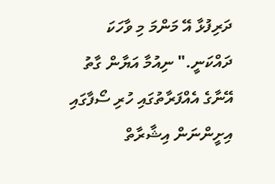ދަރިފުޅާ އޭ މަންމަ މި ވާހަކަ ދައްކަނީ." ނިއުމާ އަޔާން ގާތު އޭނާގެ އެއްފަރާތުގައި ހުރި ސޯފާގައި އިށީންނަން އިޝާރާތް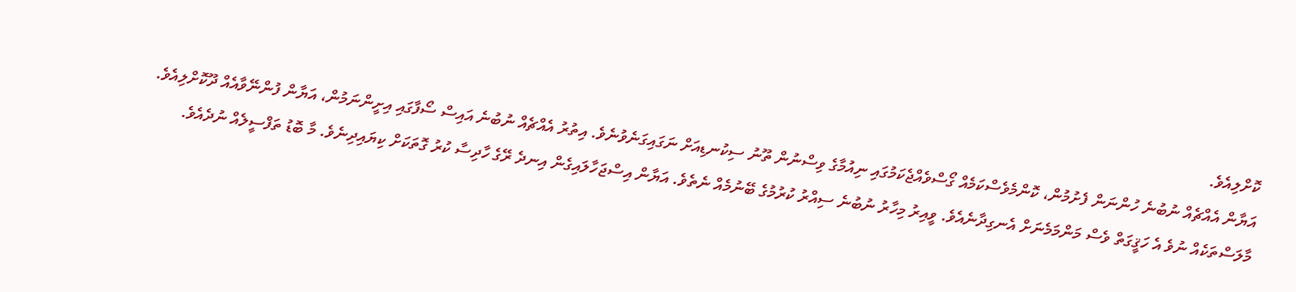ކޮށްލިއެވެ.
އަޔާން އެއްޗެއް ނުބުނެ ހުންނަން ފެށުމުން، ކޮންމެވެސްކަމެއް ގޯސްވެއްޖެކަމުގައި ނިއުމާގެ ވިސްނުން ތޫނު ސިކުނޑިއަށް ނަގައިގަނެވުނެވެ. އިތުރު އެއްޗެއް ނުބުނެ އައިސް ސޯފާގައި އިށީންނަމުން، އަޔާން ފުންނޭވާއެއް ދޫކޮށްލިއެވެ. މާލަސްތަކެއް ނުވެ އެ ހަޤީގަތް ވެސް މަންމަމެނަށް އެނގިދާނެއެވެ. ވީއިރު މިހާރު ނުބުނެ ސިއްރު ކުރުމުގެ ބޭނުމެއް ނެތެވެ. އަޔާން އިސްޖަހާލައިގެން އިނދެ ރޭގެ ހާދިސާ ކުރު ގޮތަކަށް ކިޔައިދިނެވެ. މާ ބޮޑު ތަފްސީލެއް ނުދެއެވެ.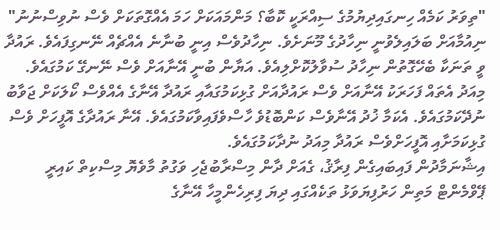"ތިވަރު ކަމެއް ހިނގައިދިޔުމުގެ ސިއްރަކީ ކޮބާ؟ މަންމައަކަށް ހަމަ އެއްގޮތަކަށް ވެސް ނުވިސްނުނު" ނިއުމާއަށް ބަލައިލެވުނީ ނިހާދުގެ މޫނަށެވެ. ނިހާދުވެސް އިނީ ބުނާނެ އެއްޗެއް ނޭނގިފައެވެ. ރައުދާ ވީ ތަނަކާ ބެހޭގޮތުން ނިހާދު ސުވާލުކޮށްލިއެވެ. އަޔާން ބުނީ އޭނާއަށް ވެސް ނޭނގޭ ކަމުގައެވެ. މިއަދު އެތައް ފަހަރަކު އޭނާއަށް ވެސް ރައުދާއަށް ގުޅިކަމުގައާއި ރައުދާ އޭނާގެ އެއްވެސް ކޯލަކަށް ޖަވާބު ނުދޭކަމުގައެވެ. އެކަމާ ޚުދު އޭނާވެސް ކަންބޮޑުވެ ހާސްވެފައިވާކަމުގައެވެ. އޭނާ ރައުދާގެ އޮފީހަށް ވެސް ގުޅިކަމަށާއި އޮފީހަށްވެސް ރައުދާ މިއަދު ނުދާކަމުގައެވެ.
އިޝާނަމާދުން ފައިބައިގެން ފިރާޤު، ގެއަށް ދާން މިސްރާބުޖެހި ވަގުތު މާވެޔޮ މިސްކިތް ކައިރީ ޕޭވްމެންޓް މަތިން ހަރުފިޔަވަޅު ތަކެއްގައި ދިޔަ ފިރިހެންމީހާ އޭނާގެ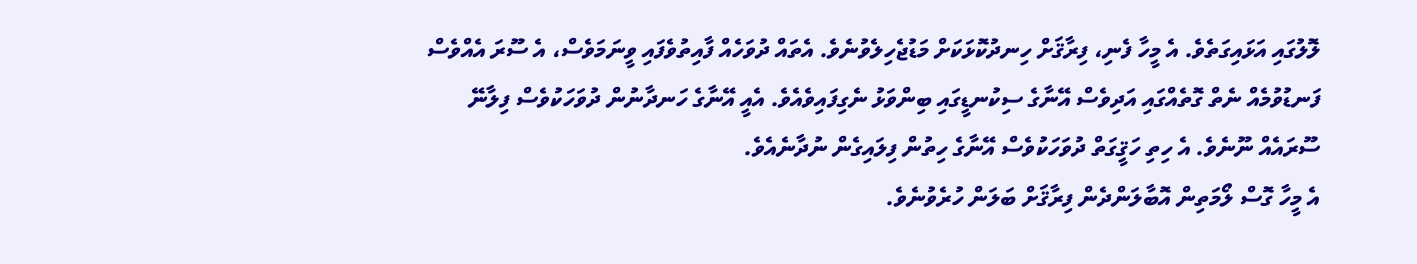ލޮލުގައި އަޅައިގަތެވެ. އެ މީހާ ފެނި، ފިރާޤަށް ހިނދުކޮޅަކަށް މަޑުޖެހިލެވުނެވެ. އެތައް ދުވަހެއް ފާއިތުވެފައި ވީނަމަވެސް، އެ ސޫރަ އެއްވެސް ފަނޑުވުމެއް ނެތް ގޮތެއްގައި އަދިވެސް އޭނާގެ ސިކުނޑީގައި ބިންވަޅު ނެގިފައިވެއެވެ. އެއީ އޭނާގެ ހަނދާނުން ދުވަހަކުވެސް ފިލާނޭ ސޫރައެއް ނޫނެވެ. އެ ހިތި ހަޤީގަތް ދުވަހަކުވެސް އޭނާގެ ހިތުން ފިލައިގެން ނުދާނެއެވެ.
އެ މީހާ ގޮސް ލޯމަތިން އޮބާލަންދެން ފިރާޤަށް ބަލަން ހުރެވުނެވެ.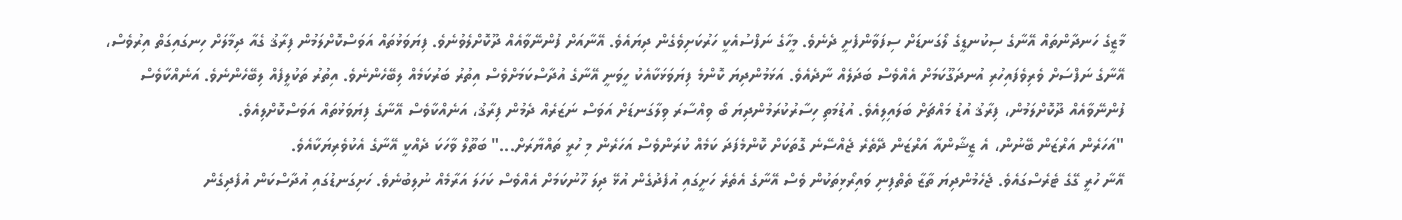މާޒީގެ ހަނދާންތައް އޭނާގެ ސިކުނޑީގެ ލޯގަނޑަށް ސިފަވާންފެށީ ދެނެވެ. މީހާގެ ނަފްސުއެކީ ހަރުކަށިވެގެން ދިޔައެވެ. އޭނާއަށް ފުންނޭވާއެއް ދޫކޮށްލެވުނެވެ. ފިޔަވަޅުތައް އަވަސްކޮށްލަމުން ފިރާޤު ގެއާ ދިމާލަށް ހިނގައިގަތް އިރުވެސް، އޭނާގެ ނަފްސަށް ވެރިވެފައިހުރި އުނދަގޫކަމަށް އެއްވެސް ބަދަލެއް ނާދެއެވެ. އަޅަމުންދިޔަ ކޮންމެ ފިޔަވަޅަކާއެކު ހީވަނީ އޭނާގެ އުދާސްކަމަށްވެސް އިތުރު ބަރުކަމެއް ލިބޭހެންނެވެ. އިތުރު ތަކުލީފެއް ލިބޭހެންނެވެ. އަނެއްކާވެސް ފުންނޭވާއެއް ދޫކޮށްލަމުން، ފިރާޤު އުޑު މައްޗަށް ބަލައިލިއެވެ. އުޑުމަތި ހިސާރުކުރަމުންދިޔަ ބޯ ވިއްސާރަ ވިލާގަނޑަށް އަވަސް ނަޒަރެއް ދެމުން ފިރާޤު، އަނެއްކާވެސް އޭނާގެ ފިޔަވަޅުތައް އަވަސްކޮށްލިއެވެ.
"އަހަރެން އަރްޒަން ބޭނުން، އެ ޒީޝާންއާ އަރްޒަން ދޭތެރެ ޖެއްސޭނެ ގޮތަކަށް ކޮންމެފަދަ ކަމެއް ކުރަންވެސް އަހަރެން މި ހުރީ ތައްޔާރަށް..." ބަތޫލް ވާހަކަ ދެއްކީ އޭނާގެ އެކުވެރިޔަކާއެވެ.
އޭނާ ހުރީ ގޭގެ ޓެރެސްގައެވެ. ޖެހެމުންދިޔަ ތާޒާ ތެތްފިނި ވައިރޯޅިތަކުން ވެސް އޭނާގެ އެތެރެ ހަށީގައި އުފެދުގެން އުޅޭ ދިލަ ހޫނުކަމަށް އެއްވެސް ކަހަލަ އަރާމެއް ނުލިބުނެވެ. ހަށިގަނޑުގައި އުދާސްކަން އުފެދިގެން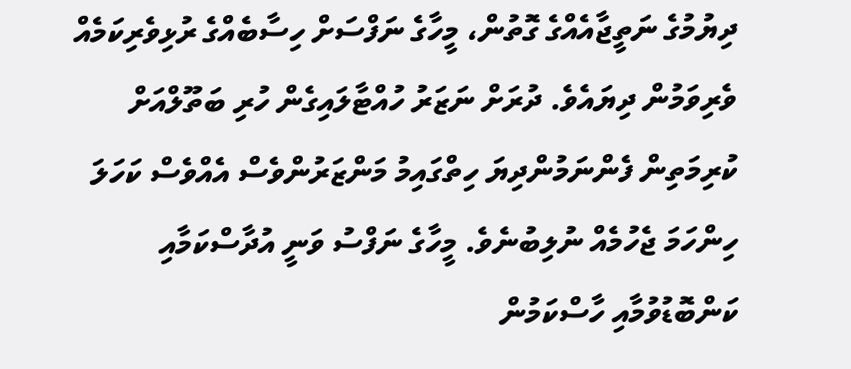ދިޔުމުގެ ނަތީޖާއެއްގެ ގޮތުން، މީހާގެ ނަފްސަށް ހިސާބެއްގެ ރުޅިވެރިކަމެއް ވެރިވަމުން ދިޔައެވެ. ދުރަށް ނަޒަރު ހުއްޓާލައިގެން ހުރި ބަތޫލްއަށް ކުރިމަތިން ފެންނަމުންދިޔަ ހިތްގައިމު މަންޒަރުންވެސް އެއްވެސް ކަހަލަ ހިންހަމަ ޖެހުމެއް ނުލިބުނެވެ. މީހާގެ ނަފްސު ވަނީ އުދާސްކަމާއި ކަންބޮޑުވުމާއި ހާސްކަމުން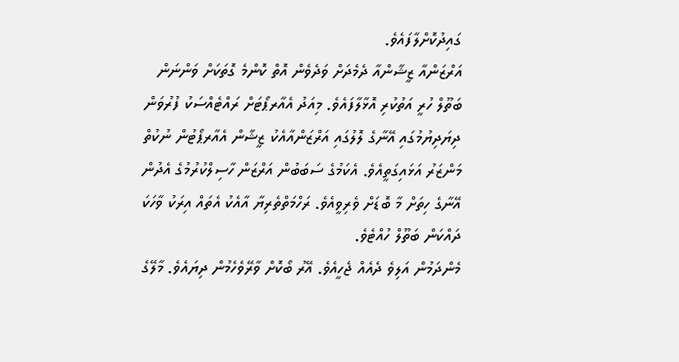ގައިދުކޮށްލާފައެވެ.
އަރްޒަންއާ ޒީޝާންއާ ދެމެދަށް ވަދެވެން އޮތް ކޮންމެ ގޮތަކަށް ވަންނަން ބަތޫލް ހުރީ އަތުކުރި އޮޅާލާފައެވެ. މިއަދު އެއާރޕޯޓަށް ރައްޓެއްސަކު ފުރުވަން ދިޔަދިޔުމުގައި އޭނާގެ ލޮލުގައި އަރްޒަންއާއެކު ޒީޝާން އެއާރޕޯޓުން ނުކުތް މަންޒަރު އަޅައިގަތީއެވެ. އެކަމުގެ ސަބަބުން އަރްޒަން ހާސިލްކުރުމުގެ އެދުން އޭނާގެ ހިތަށް މާ ބޮޑަށް ވެރިވީއެވެ. ރަހްމަތްތެރިޔާ އާއެކު އެތައް އިރަކު ވާހަކަ ދައްކަން ބަތޫލް ހުއްޓެވެ.
މެންދަމުން އަލިވެ ދެއެއް ޖެހީއެވެ. އޭރު ބޯކޮށް ވާރޭވެހެމުން ދިޔައެވެ. މާލޭގެ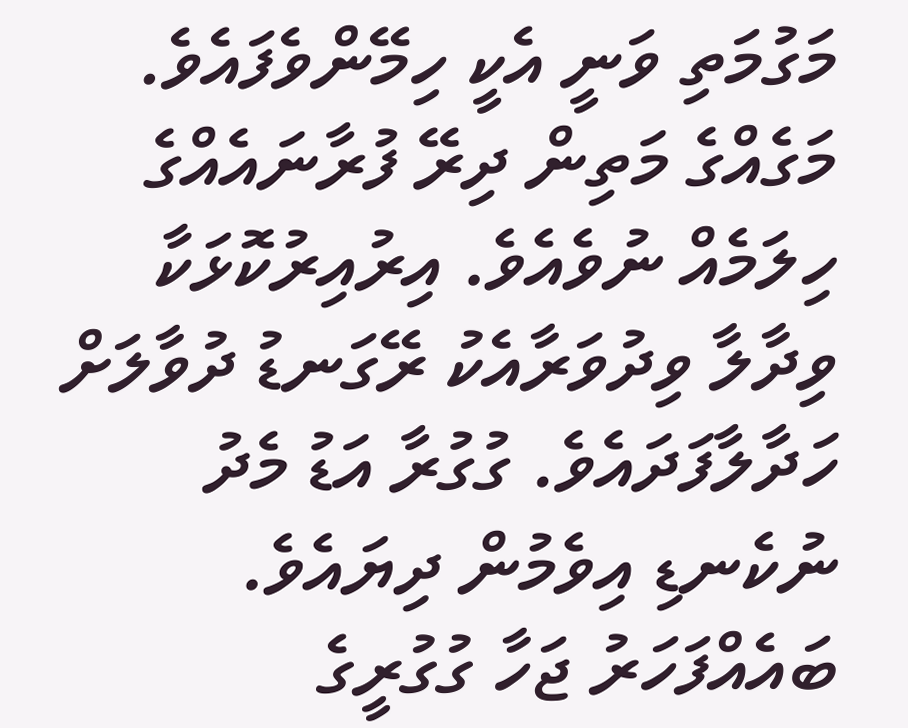މަގުމަތި ވަނީ އެކީ ހިމޭންވެފައެވެ. މަގެއްގެ މަތިން ދިރޭ ފުރާނައެއްގެ ހިލަމެއް ނުވެއެވެ. އިރުއިރުކޮޅަކާ ވިދާލާ ވިދުވަރާއެކު ރޭގަނޑު ދުވާލަށް ހަދާލާފަދައެވެ. ގުގުރާ އަޑު މެދު ނުކެނޑި އިވެމުން ދިޔައެވެ. ބައެއްފަހަރު ޖަހާ ގުގުރީގެ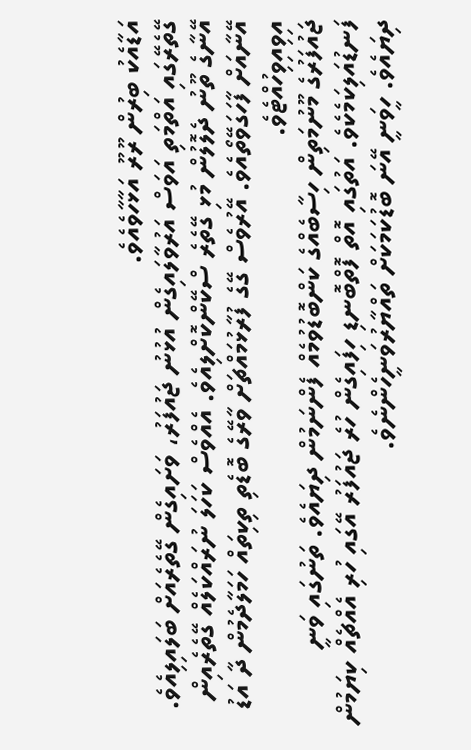އަޑާއެކު ބިރުން ރޫރޫ އަޅާހާވެއެވެ.
ގޭތެރޭގައި އަތްމަތި އަވަސް އަރުވާލައިގެން އުޅުނު ޖައުފަރު، ވަށައިގެން ގޭތެރެއަށް ބަލައިލިއެވެ. އޭނާގެ ތޫނު ދެލޮލުން މުޅި ގޭތެރެ ސްކޭންކޮށްލިއެވެ. އެއްވެސް ކަހަލަ ނުރައްކަލެއް ގޭތެރެއިން އޭނާއަށް ފާހަގަވޭތޯއެވެ. އޭރުވެސް ގޭގެ ފުރާޅުމައްޗަށް ވާރޭގެ ބޮޑެތި ތިކިތައް ހަމަލާދެމުން ދާ އަޑު އިވިއިވިހުއްޓެވެ.
ޖައުފަރުގެ މޫނުމަތިން ހިސާބެއްގެ ކަންބޮޑުވުމެއް ފެންނަމުން ދިޔައެވެ. ތަނުގައި ވަނީ ފަނޑުއަލިކަމެކެވެ. އަތުގައި އޮތް ފޮތްބޮނޑި ހިފައިގެން ހުރެ ޖައުފަރު އޭގައި ހުރި އެއްޗެއް ކިޔަމުން ދިޔައެވެ. ހީވަނީ އޭނަ ބޮޑުކަމަކަށް ތައްޔާރުވަނީހެންނެވެ.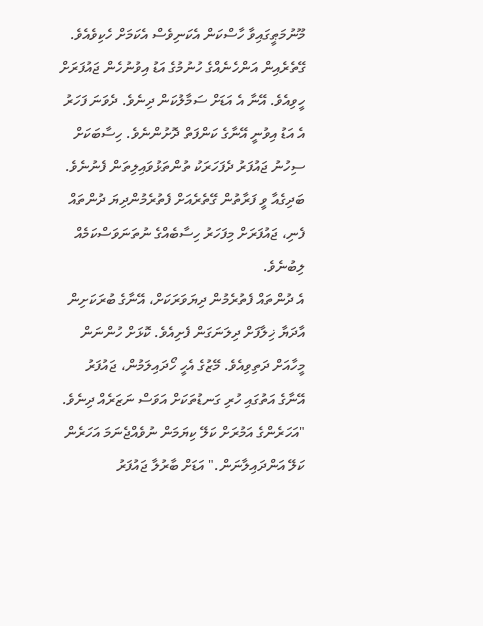މޫނުމަޠީގައިވާ ހާސްކަން އެކަނިވެސް އެކަމަށް ހެކިވެއެވެ.
ގޭތެރެއިން އަންހެނެއްގެ ހުނުމުގެ އަޑު އިވުނުހެން ޖައުފަރަށް ހީވިއެވެ. އޭނާ އެ އަޑަށް ސަމާލުކަން ދިނެވެ. ދެވަނަ ފަހަރު އެ އަޑު އިވުނީ އޭނާގެ ކަންފަތް ދޮށުންނެވެ. ހިސާބަކަށް ސިހުނު ޖައުފަރު ދެފަހަރަކު ތުންތަޅުވައިލިތަން ފެނުނެވެ. ބަދިގެއާ ވީ ފަރާތުން ގޭތެރެއަށް ފެތުރެމުންދިޔަ ދުންތައް ފެނި، ޖައުފަރަށް މިފަހަރު ހިސާބެއްގެ ނުތަނަވަސްކަމެއް ލިބުނެވެ.
އެ ދުންތައް ފެތުރެމުން ދިޔަވަރަކަށް، އޭނާގެ ބުރަކަށިން އާދަޔާ ޚިލާފަށް ދިލަނަގަން ފެށިއެވެ. ކޮޅަށް ހުންނަން މީހާއަށް ދަތިވިއެވެ. މޭޒުގެ އެހީ ހޯދައިލަމުން، ޖައުފަރު އޭނާގެ އަތުގައި ހުރި ގަނޑުތަކަށް އަވަސް ނަޒަރެއް ދިނެވެ.
"އަހަރެންގެ އަމުރަށް ކަލޭ ކިޔަމަން ނުވެއްޖެނަމަ އަހަރެން ކަލޭ އަންދައިލާނަން." އަޑަށް ބާރުލާ ޖައުފަރު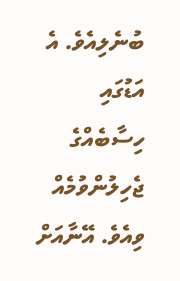ބުނެލިއެވެ. އެ އަޑުގައި ހިސާބެއްގެ ޖެހިލުންވުމެއް ވިއެވެ. އޭނާއަށް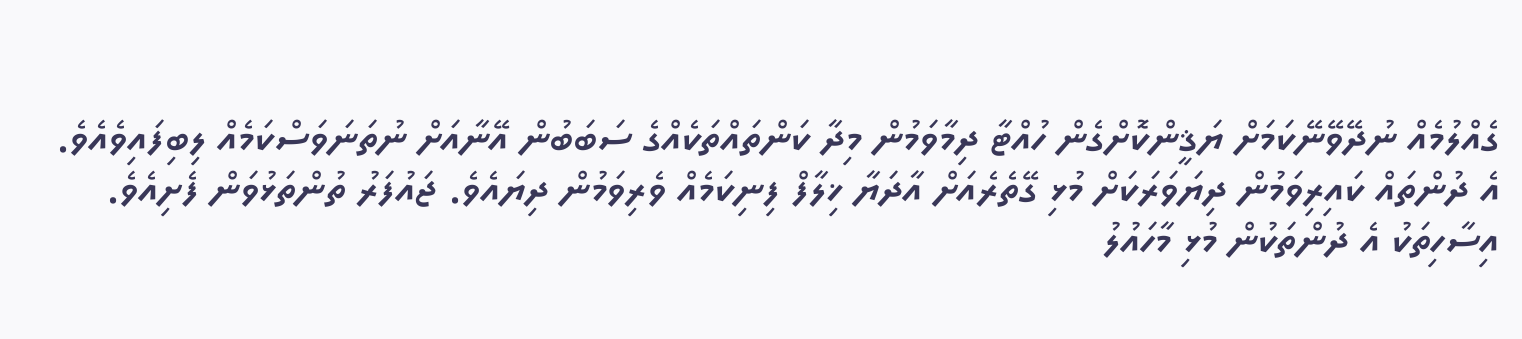ގެއްލުމެއް ނުދޭވޭނޭކަމަށް ޔަޤީންކޮށްގެން ހުއްޓާ ދިމާވަމުން މިދާ ކަންތައްތަކެއްގެ ސަބަބުން އޭނާއަށް ނުތަނަވަސްކަމެއް ލިބިފައިވެއެވެ.
އެ ދުންތައް ކައިރިވަމުން ދިޔަވަރަކަށް މުޅި ގޭތެރެއަށް އާދަޔާ ޚިލާފް ފިނިކަމެއް ވެރިވަމުން ދިޔައެވެ. ޖައުފަރު ތުންތަޅުވަން ފެށިއެވެ. އިސާހިތަކު އެ ދުންތަކުން މުޅި މާހައުލު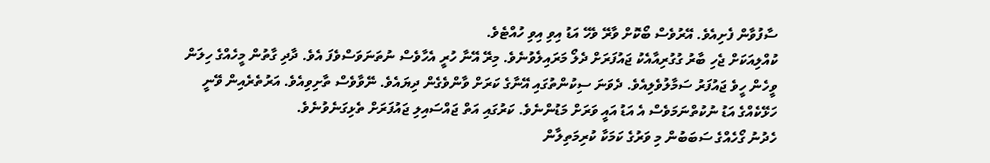ސާފުވާން ފެށިއެވެ. އޭރުވެސް ބޯކޮށް ވާރޭ ވެހޭ އަޑު އިވި އިވި ހުއްޓެވެ.
ކުއްލިއަކަށް ޖެހި ބާރު ގުގުރިއާއެކު ޖައުފަރަށް ދެލޯ މަރައިލެވުނެވެ. މިރޭ އޭނާ ހުރީ އެހާވެސް ނުތަނަވަސްވެފަ އެވެ. ދާދި ގާތުން މީހެއްގެ ހިލަން ވީހެން ހީވެ ޖައުފަރު ސަމާލުވެލިއެވެ. ދެވަނަ ސިކުންތުގައި އޭނާގެ ކަރަށް ވާންވެގެން ދިޔައެވެ. ނޭވާވެސް ތާށިވިއެވެ. އަރުތެރެއިން ވޭނީ ހަޅޭކެއްގެ އަޑު ނުކުތްނަމަވެސް އެ އަޑު އައީ ވަރަށް މަޑުންނެވެ. ކަރުގައި އަތް ޖައްސައިލި ޖައުފަރަށް ތެޅިގަނެވުނެވެ.
ހެދުނު ގޯހެއްގެ ސަބަބުން މި ވަރުގެ ކަމަކާ ކުރިމަތިލާން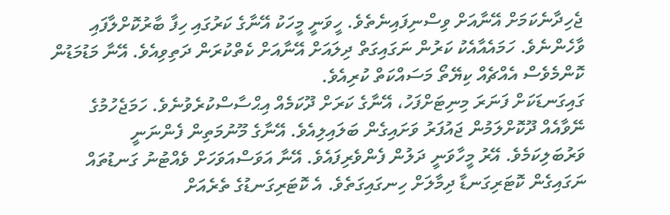ޖެހިދާނެކަމަށް އޭނާއަށް ވިސްނިފައިނެތެވެ. ހީވަނީ މީހަކު އޭނާގެ ކަރުގައި ހިފާ ބާރުކޮށްލާފައި ވާހެންނެވެ. ހަމައެއާއެކު ކަރުން ނަގައިގަތް ދިލައަށް އޭނާއަށް ކެތްކުރަން ދަތިވިއެވެ. އޭނާ މަޑުމަޑުން ކޮންމެވެސް އެއްޗެއް ކިޔޭތޯ މަސައްކަތް ކުރިއެވެ.
ގައިގަނޑަކަށް ފަނަރަ މިނިޓަށްފަހު، އޭނާގެ ކަރަށް ދޫކަމެއް އިޙްސާސްކުރެވުނެވެ. ހަމަޖެހުމުގެ ނޭވާއެއް ދޫކޮށްލަމުން ޖައުފަރު ވަށައިގެން ބަލައިލިއެވެ. އޭނާގެ މޫނުމަތިން ފެންނަނީ ވަރުބަލިކަމެވެ. އޭރު މީހާވަނީ ދަލުން ފެންވެރިފައެވެ. އޭނާ އަވަސްއަވަހަށް ވެއްޓުނު ގަނޑުތައް ނަގައިގެން ކޮޓަރިގަނޑާ ދިމާލަށް ހިނގައިގަތެވެ. އެ ކޮޓަރިގަނޑުގެ ތެރެއަށް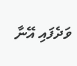ވަދެފައި އޭނާ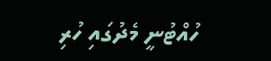ހުއްޓުނީ މެދުގައި ހުރި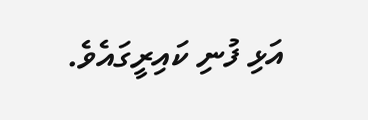އަޅި ފުނި ކައިރީގައެވެ.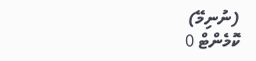(ނުނިމޭ)
ކޮމެންޓް 0